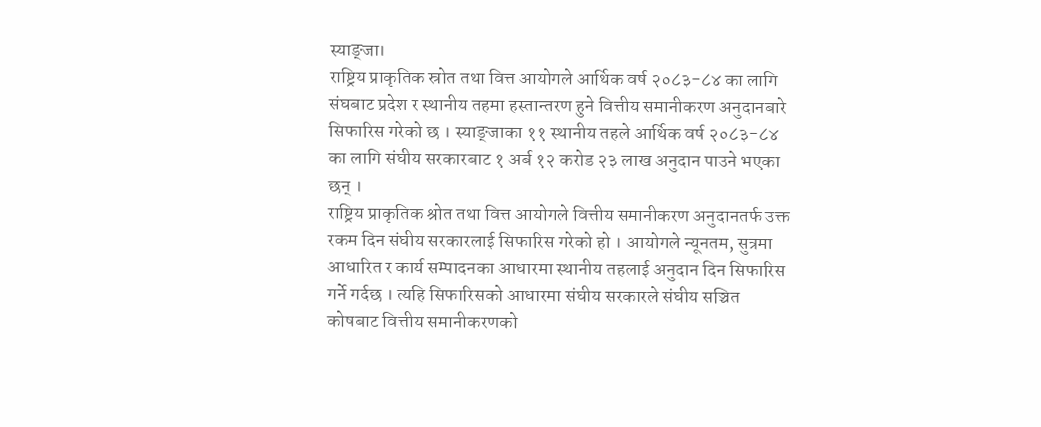स्याङ्जा।
राष्ट्रिय प्राकृतिक स्रोत तथा वित्त आयोगले आर्थिक वर्ष २०८३-८४ का लागि संघबाट प्रदेश र स्थानीय तहमा हस्तान्तरण हुने वित्तीय समानीकरण अनुदानबारे सिफारिस गरेको छ । स्याङ्जाका ११ स्थानीय तहले आर्थिक वर्ष २०८३-८४ का लागि संघीय सरकारबाट १ अर्ब १२ करोड २३ लाख अनुदान पाउने भएका छन् ।
राष्ट्रिय प्राकृतिक श्रोत तथा वित्त आयोगले वित्तीय समानीकरण अनुदानतर्फ उक्त रकम दिन संघीय सरकारलाई सिफारिस गरेको हो । आयोगले न्यूनतम, सुत्रमा आधारित र कार्य सम्पादनका आधारमा स्थानीय तहलाई अनुदान दिन सिफारिस गर्ने गर्दछ । त्यहि सिफारिसको आधारमा संघीय सरकारले संघीय सञ्चित कोषबाट वित्तीय समानीकरणको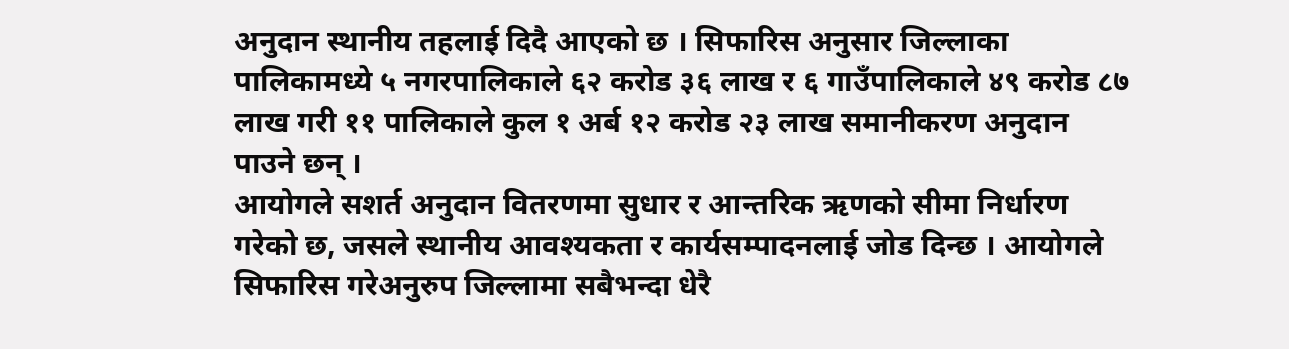अनुदान स्थानीय तहलाई दिदै आएको छ । सिफारिस अनुसार जिल्लाका पालिकामध्ये ५ नगरपालिकाले ६२ करोड ३६ लाख र ६ गाउँपालिकाले ४९ करोड ८७ लाख गरी ११ पालिकाले कुल १ अर्ब १२ करोड २३ लाख समानीकरण अनुदान पाउने छन् ।
आयोगले सशर्त अनुदान वितरणमा सुधार र आन्तरिक ऋणको सीमा निर्धारण गरेको छ, जसले स्थानीय आवश्यकता र कार्यसम्पादनलाई जोड दिन्छ । आयोगले सिफारिस गरेअनुरुप जिल्लामा सबैभन्दा धेरै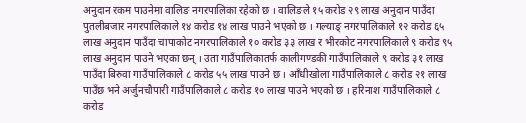अनुदान रकम पाउनेमा वालिङ नगरपालिका रहेको छ । वालिङले १५ करोड २९ लाख अनुदान पाउँदा पुतलीबजार नगरपालिकाले १४ करोड १४ लाख पाउने भएको छ । गल्याङ् नगरपालिकाले १२ करोड ६५ लाख अनुदान पाउँदा चापाकोट नगरपालिकाले १० करोड ३३ लाख र भीरकोट नगरपालिकाले ९ करोड ९५ लाख अनुदान पाउने भएका छन् । उता गाउँपालिकातर्फ कालीगण्डकी गाउँपालिकाले ९ करोड ३१ लाख पाउँदा बिरुवा गाउँपालिकाले ८ करोड ५५ लाख पाउने छ । आँधीखोला गाउँपालिकाले ८ करोड २१ लाख पाउँछ भने अर्जुनचौपारी गाउँपालिकाले ८ करोड १० लाख पाउने भएको छ । हरिनाश गाउँपालिकाले ८ करोड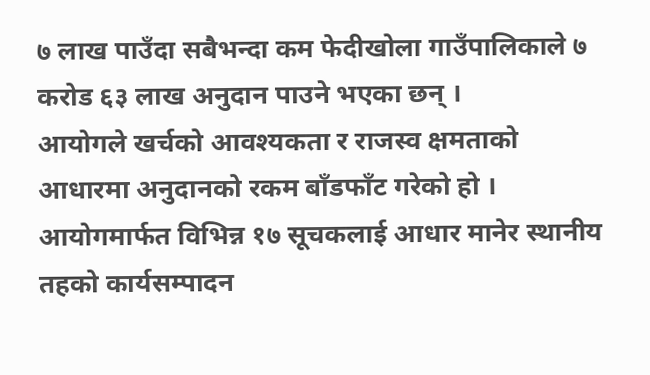७ लाख पाउँदा सबैभन्दा कम फेदीखोला गाउँपालिकाले ७ करोड ६३ लाख अनुदान पाउने भएका छन् ।
आयोगले खर्चको आवश्यकता र राजस्व क्षमताको आधारमा अनुदानको रकम बाँडफाँट गरेको हो । आयोगमार्फत विभिन्न १७ सूचकलाई आधार मानेर स्थानीय तहको कार्यसम्पादन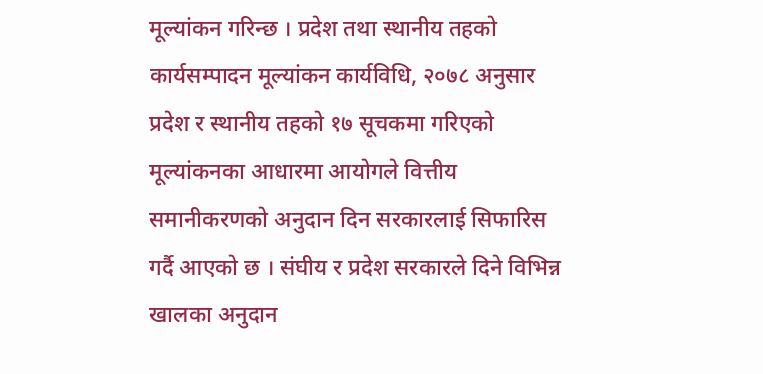मूल्यांकन गरिन्छ । प्रदेश तथा स्थानीय तहको कार्यसम्पादन मूल्यांकन कार्यविधि, २०७८ अनुसार प्रदेश र स्थानीय तहको १७ सूचकमा गरिएको मूल्यांकनका आधारमा आयोगले वित्तीय समानीकरणको अनुदान दिन सरकारलाई सिफारिस गर्दै आएको छ । संघीय र प्रदेश सरकारले दिने विभिन्न खालका अनुदान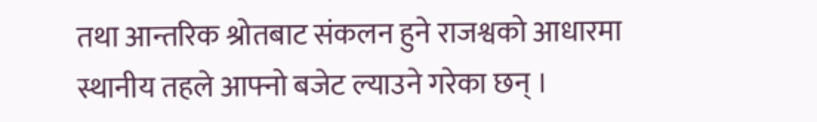तथा आन्तरिक श्रोतबाट संकलन हुने राजश्वको आधारमा स्थानीय तहले आफ्नो बजेट ल्याउने गरेका छन् ।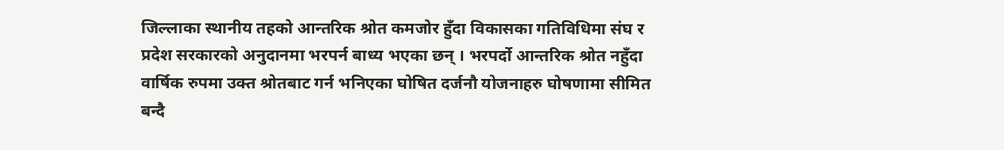जिल्लाका स्थानीय तहको आन्तरिक श्रोत कमजोर हुँदा विकासका गतिविधिमा संघ र प्रदेश सरकारको अनुदानमा भरपर्न बाध्य भएका छन् । भरपर्दो आन्तरिक श्रोत नहुँदा वार्षिक रुपमा उक्त श्रोतबाट गर्न भनिएका घोषित दर्जनौ योजनाहरु घोषणामा सीमित बन्दै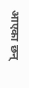आएका छन्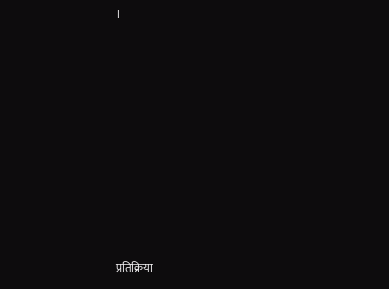।











प्रतिक्रिया